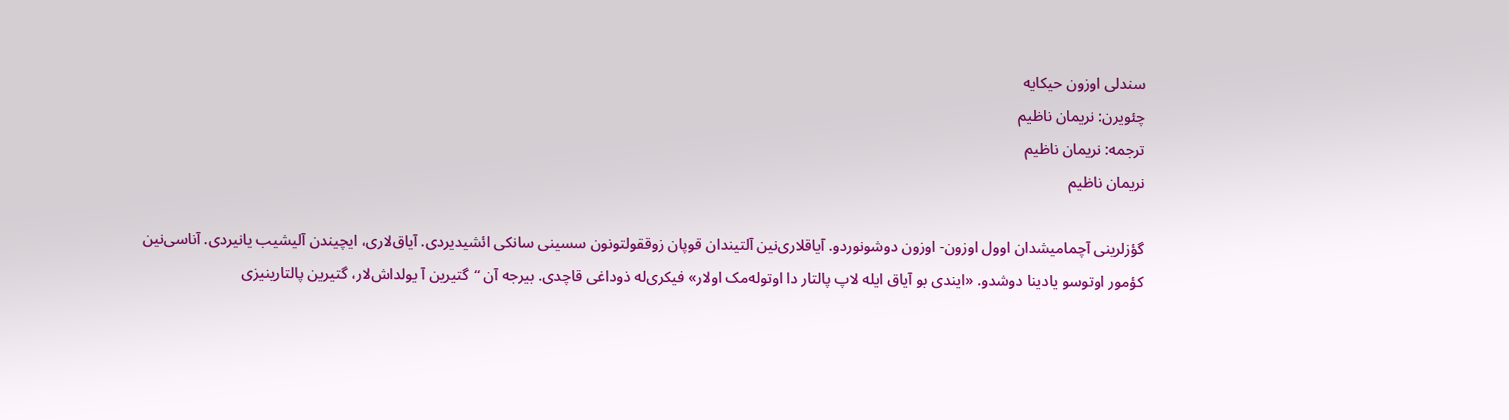سندلی اوزون حیکایه
چئویرن: نریمان ناظیم
ترجمه: نریمان ناظیم
نریمان ناظیم

گؤزلرینی آچمامیشدان اوول اوزون- اوزون دوشونوردو. آیاقلاری‌نین آلتیندان قوپان زوققولتونون سسینی سانکی ائشیدیردی. آیاق‌لاری، ایچیندن آلیشیب یانیردی. آناسی‌نین کؤمور اوتوسو یادینا دوشدو. «ایندی بو آیاق ایله لاپ پالتار دا اوتوله‌مک اولار» فیکری‌له ذوداغی قاچدی. بیرجه آن “گتیرین آ یولداش‌لار، گتیرین پالتارینیزی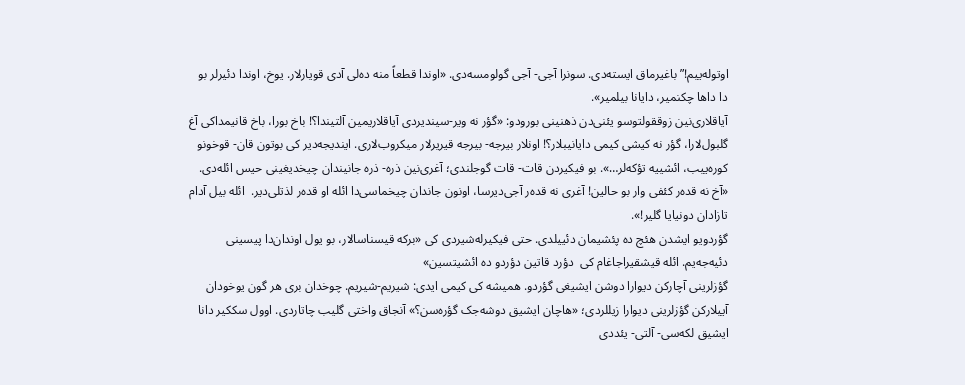اوتوله‌ییم!” باغیرماق ایسته‌دی. سونرا آجی- آجی گولومسه‌دی. «اوندا قطعاً منه ده‌لی آدی قویارلار. یوخ، اوندا دئیرلر بو دا داها چکنمیر، دایانا بیلمیر».
آیاقلاری‌نین زوققولتوسو یئنی‌دن ذهنینی بورودو: «گؤر نه ویر-سیندیردی آیاقلاریمین آلتیندا؟! باخ بورا، باخ قانیمداکی آغ گلبول‌لارا، گؤر نه کیشی کیمی دایانیبلار؟! اونلار بیرجه- بیرجه قیریرلار میکروب‌لاری. ایندیجه‌‌دیر کی بوتون قان- قوخونو کوره‌ییب، ائشییه تؤکه‌لر…». بو فیکیردن قات- قات گوجلندی؛ آغری‌نین ذره- ذره جانیندان چیخدیغینی حیس ائله‌دی. «آخ نه قده‌ر کئفی وار بو حالین! آغری نه قده‌ر آجی‌دیرسا، اونون جاندان چیخماسی‌دا ائله او قده‌ر لذتلی‌دیر.  ائله بیل آدام تازادان دونیایا گلیر!».
گؤردویو ایشدن هئچ ده پئشیمان دئییلدی. حتی فیکیرله‌شیردی کی «برکه قیسناسالار، بو یول اوندان‌دا پیسینی دئیه‌جه‌یم. ائله قیشقیراجاغام کی  دؤرد قاتین دؤردو ده ائشیتسین»
گؤزلرینی آچارکن دیوارا دوشن ایشیغی گؤردو. همیشه کی کیمی ایدی: شیریم-شیریم. چوخدان بری هر گون یوخودان آییلارکن گؤزلرینی دیوارا زیللردی؛ «هاچان ایشیق دوشه‌جک گؤره‌سن؟» آنجاق واختی گلیب چاتاردی. اوول سککیر دانا ایشیق لکه‌سی- آلتی- یئددی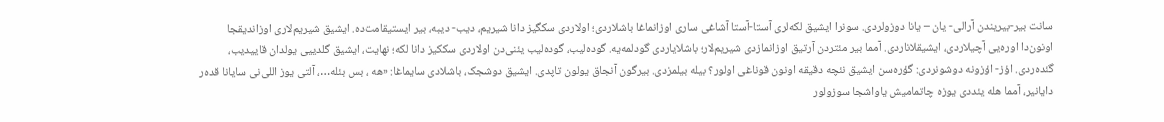سانت بیر-بیریندن آرالی- یان – یانا دوزولردی. سونرا ایشیق لکه‌لری آستا-آستا آشاغی ساری اوزانماغا باشلاردی؛ اولاردی سکگیز دانا شیریم، دیب- دیبه، بیر ایستیقامت‌ده. ایشیق شیریم‌لاری اوزاندیقجا اونون‌دا اوره‌یی آچیلاردی، ایشیقلاناردی. آمما بیر مئتردن آرتیق اوزانمازدی شیریم‌لار؛ باشلایاردی گودلمه‌یه. گوده‌لیب، گوده‌لیب یئنی‌دن اولاردی سککیز دانا لکه؛ نهایت، ایشیق گلدییی یولدان قاییدیب، گئده‌ردی. اؤز- اؤزونه دوشونردی: گؤره‌سن ایشیق نئچه دقیقه اونون قوناغی اولور؟ بیله بیلمزدی. بیرگون آنجاق یولون تاپدی. ایشیق دوشجک، باشلادی سایماغا: «هه ، بس بئله…، آلتی یوز اللی‌نی سایانا قده‌ر دایانیر، آمما هله یئددی یوزه چاتمامیش یاواشجا سوزولور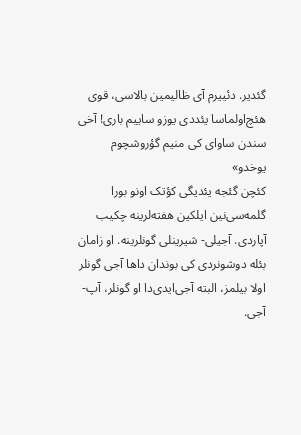گئدیر. دئییرم آی ظالیمین بالاسی، قوی هئچ‌اولماسا یئددی یوزو ساییم باری! آخی سندن ساوای کی منیم گؤروشچوم یوخدو»
کئچن گئجه یئدیگی کؤتک اونو بورا گلمه‌سی‌نین ایلکین هفته‌لرینه چکیب آپاردی. آجیلی- شیرینلی گونلرینه. او زامان بئله دوشونردی کی بوندان داها آجی گونلر اولا بیلمز، البته آجی‌ایدی‌دا او گونلر، آپ- آجی.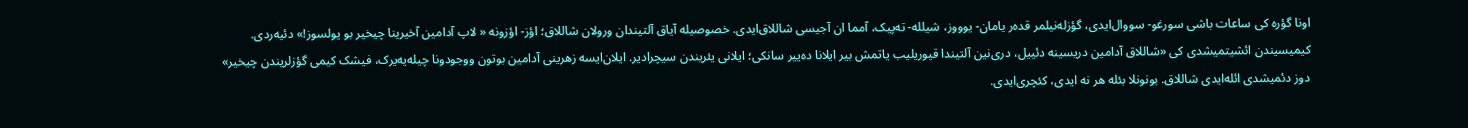اونا گؤره کی ساعات باشی سورغو- سووال‌ایدی، گؤزله‌نیلمر قده‌ر یامان- یوووز، شیلله- ته‌پیک، آمما ان آجیسی شاللاق‌ایدی. خصوصیله آیاق آلتیندان ورولان شاللاق؛ اؤز- اؤزونه « لاپ آدامین آخیرینا چیخیر بو یولسوز!» دئیه‌ردی.
کیمیسیندن ائشیتمیشدی کی «شاللاق آدامین دریسینه دئییل، دری‌نین آلتیندا قیوریلیب یاتمش بیر ایلانا ده‌ییر سانکی؛ ایلانی یئریندن سیچرادیر. ایلان‌ایسه زهرینی آدامین بوتون ووجودونا چیله‌یه‌یرک، فیشک کیمی گؤزلریندن چیخیر»
دوز دئمیشدی ائله‌ایدی شاللاق. بونونلا بئله هر نه ایدی، کئچری‌ایدی.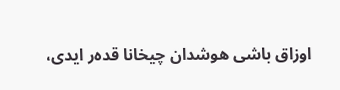اوزاق باشی هوشدان چیخانا قده‌ر ایدی،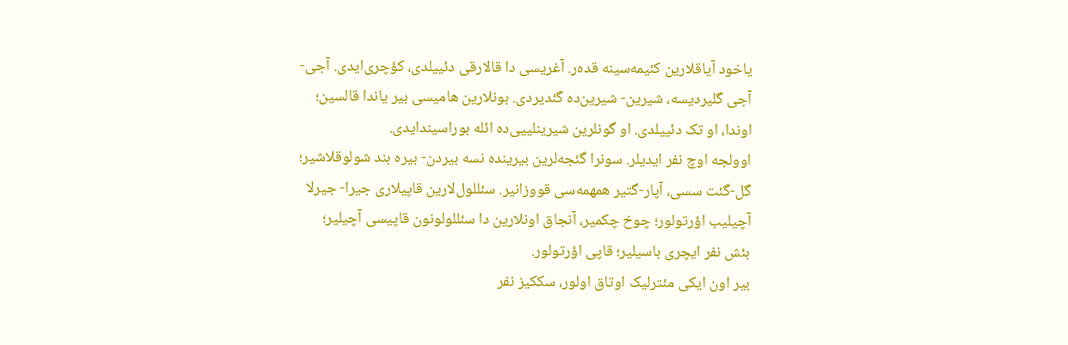یاخود آیاقلارین کئیمه‌سینه قده‌ر. آغریسی دا قالارقی دئییلدی، کؤچری‌ایدی. آجی- آجی گلیردیسه، شیرین- شیرین‌ده گئدیردی. بونلارین هامیسی بیر یاندا قالسین؛ اوندا، او تک دئییلدی. او گونلرین شیرینلییی‌ده ائله بوراسیندایدی.
اوولجه اوچ نفر ایدیلر. سونرا گئجه‌لرین بیرینده نسه بیردن- بیره بند شولوقلاشیر؛ گل-گئت سسی، آپار-گتیر همهمه‌سی قووزانیر. سئللول‌لارین قاپیلاری جیرا- جیر‌لا آچیلیب اؤرتولور؛ چوخ چکمیر، آنجاق اونلارین دا سئللولونون قاپیسی آچیلیر؛ بئش نفر ایچری باسیلیر؛ قاپی اؤرتولور.
بیر اون ایکی مئترلیک اوتاق اولور، سککیز نفر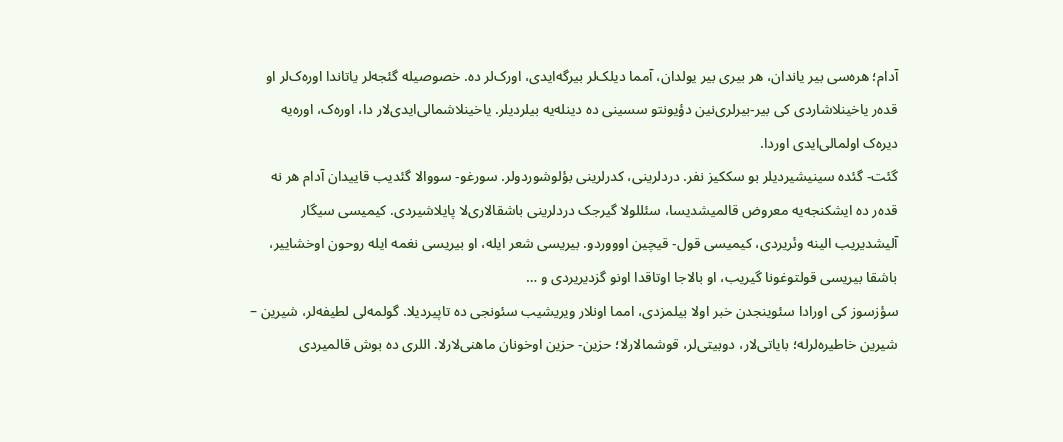آدام؛ هره‌سی بیر یاندان، هر بیری بیر یولدان، آمما دیلک‌لر بیرگه‌ایدی، اورک‌لر ده. خصوصیله گئجه‌لر یاتاندا اوره‌ک‌لر او قده‌ر یاخینلاشاردی کی بیر-بیرلری‌نین دؤیونتو سسینی ده دینله‌یه بیلردیلر. یاخینلاشمالی‌اید‌ی‌لار دا، اوره‌ک، اوره‌یه دیره‌ک اولمالی‌ایدی اوردا.
گئت- گئده سینیشیردیلر بو سککیز نفر. دردلرینی، کدرلرینی بؤلوشوردولر. سورغو- سووالا گئدیب قاییدان آدام هر نه قده‌ر ده ایشکنجه‌یه معروض قالمیشدیسا، سئللولا گیرجک دردلرینی باشقالاری‌لا پایلاشیردی. کیمیسی سیگار آلیشدیریب الینه وئریردی، کیمیسی قول- قیچین اوووردو. بیریسی شعر ایله، او بیریسی نغمه ایله روحون اوخشاییر، باشقا بیریسی قولتوغونا گیریب، او بالاجا اوتاقدا اونو گزدیریردی و …
سؤزسوز کی اورادا سئوینجدن خبر اولا بیلمزدی، امما اونلار ویریشیب سئونجی ده تاپیردیلا. گولمه‌لی لطیفه‌لر، شیرین – شیرین خاطیره‌لرله؛ بایاتی‌لار، دوبیتی‌لر، قوشمالارلا؛ حزین- حزین اوخونان ماهنی‌لارلا. اللری ده بوش قالمیردی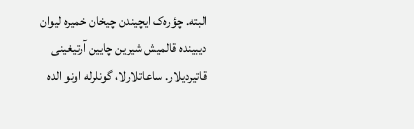البته. چؤره‌ک ایچیندن چیخان خمیره لیوان دیبینده قالمیش شیرین چایین آرتیغینی قاتیردیلار. ساعاتلارلا، گونلرله اونو الده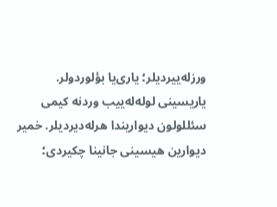ورزله‌ییردیلر؛ یاری‌یا بؤلوردولر. یاریسینی لوله‌له‌ییب وردنه کیمی سئللولون دیواریندا هرله‌دیردیلر. خمیر دیوارین هیسینی جانینا چکیردی؛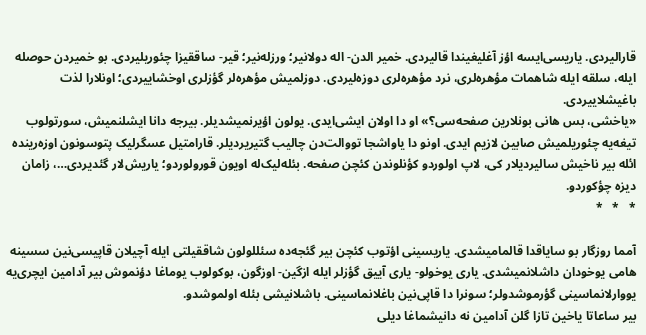قارالیردی. یاریسی‌ایسه اؤز آغلیغیندا قالیردی. خمیر الدن- اله دولانیر؛ ورزله‌نیر؛ قیر- ساققیزا چئوریلیردی. بو خمیردن حوصله ایله، سلقه ایله شاهمات مؤهره‌لری، نرد مؤهره‌لری دوزه‌لیردی. دوزلمیش مؤهره‌لر گؤزلری اوخشاییردی؛ اونلارا لذت باغیشلاییردی.
«یاخشی، بس هانی بونلارین صفحه‌سی؟» او دا اولان ایشی‌ایدی. یولون اؤیرنمیشدیلر. بیرجه دانا ایشلنمیش، سورتولوب تیغه‌یه چئوریلمیش صابین لازیم ایدی. اونو دا یاواشجا تووالت‌دن چالیب گتیریردیلر. قارامتیل عسگرلیک پتوسونون اوزه‌رینده ائله بیر ناخیش سالیردیلار کی، لاپ اولوردو کؤنلوندن کئچن صفحه. بئله‌لیک‌له اویون قورولوردو؛ یاریش‌لار گئدیردی…، زامان دیزه چؤکوردو.
*   *   *

آمما روزگار بو سایاقدا قالمامیشدی. یاریسینی اؤتوب کئچن بیر گئجه‌ده سئللولون شاققیلتی ایله آچیلان قاپیسی‌نین سسینه هامی یوخودان داشلانمیشدی. یاری یوخولو- یاری آییق گؤزلر ایله ازگین- اوزگون، بوکولوب یوماغا دؤنموش بیر آدامین ایچری‌یه یووارلانماسینی گؤرموشدولر؛ سونرا دا قاپی‌نین باغلانماسینی. باشلانیشی بئله اولموشدو.
بیر ساعاتا یاخین تازا گلن آدامین نه دانیشماغا دیلی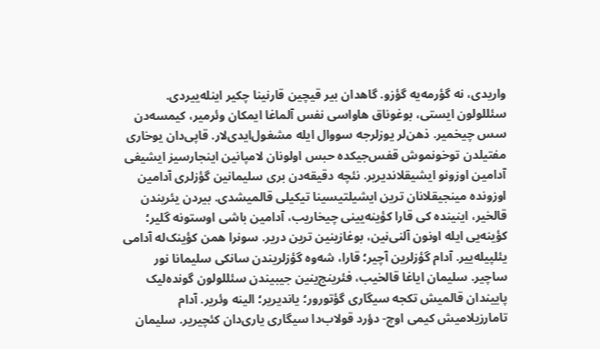وار‌یدی، نه گؤرمه‌یه گؤزو. گاهدان بیر قیچین قارنینا چکیر اینله‌ییردی. سئللولون ایستی، بوغوناق هاواسی نفس آلماغا ایمکان وئرمیر، کیمسه‌دن سس چیخمیر. ذهن‌لر یوزلرجه سووال ایله مشغول‌ایدی‌لار. قاپی‌دان یوخاری مفتیلدن توخونموش قفس‌جیکده حبس اولونان لامپانین اینجارسیز ایشیغی آدامین اوزونو ایشیقلاندیریر. نئچه دقیقه‌دن بری سلیمانین گؤزلری آدامین اوزونده مینجیقلانان ترین ایشیلتیسینا تیکیلی قالمیشدی. بیردن یئریندن قالخیر، اینینده کی قارا کؤینه‌یینی چیخاریب، آدامین باشی اوستونه گلیر؛ کؤینه‌یی ایله اونون آلنی‌نین، بوغازینین ترین دریر. سونرا همن کؤینک‌له آدامی یئلپیله‌ییر. آدام گؤزلرین آچیر؛ قارا، شه‌وه گؤزلریندن سانکی سلیمانا نور ساچیر. سلیمان ایاغا قالخیب، فئرینج‌ینین جیبیندن سئللولون گونده‌لیک پاییندان قالمیش تکجه سیگاری گؤتورور؛ یاندیریر؛ الینه وئریر. آدام تامارزیلامیش کیمی اوچ- دؤرد قولاب‌دا سیگاری یاری‌دان کئچیریر. سلیمان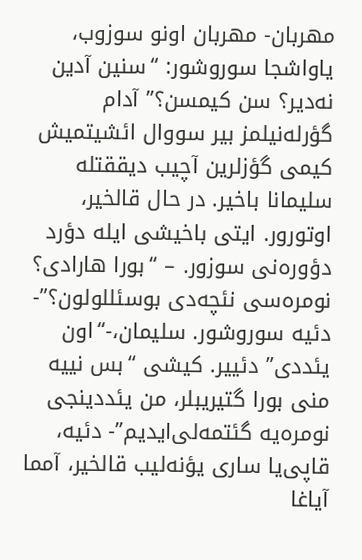مهربان- مهربان اونو سوزوب، یاواشجا سوروشور: “سنین آدین نه‌دیر؟ سن کیمسن؟” آدام گؤرله‌نیلمز بیر سووال ائشیتمیش کیمی گؤزلرین آچیب دیققتله سلیمانا باخیر. در حال قالخیر، اوتورور. ایتی باخیشی ایله دؤرد دؤوره‌نی سوزور. – “بورا هارادی؟ نومره‌سی نئچه‌دی بوسئللولون؟”- دئیه سوروشور. سلیمان،-“اون یئددی” دئییر. کیشی “بس نییه منی بورا گتیریبلر، من یئددینجی نومره‌یه گئتمه‌لی‌ایدیم”- دئیه، قاپی‌یا ساری یؤنه‌لیب قالخیر، آمما آیاغا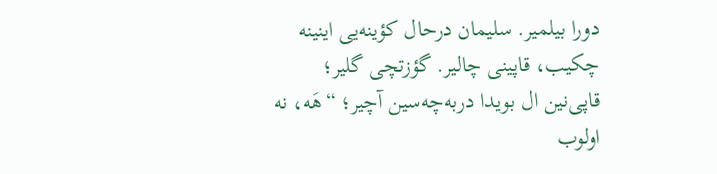دورا بیلمیر. سلیمان درحال کؤینه‌یی اینینه چکیب، قاپینی چالیر. گؤزتچی گلیر؛ قاپی‌نین ال بویدا دربه‌چه‌سین آچیر؛ “هَه، نه اولوب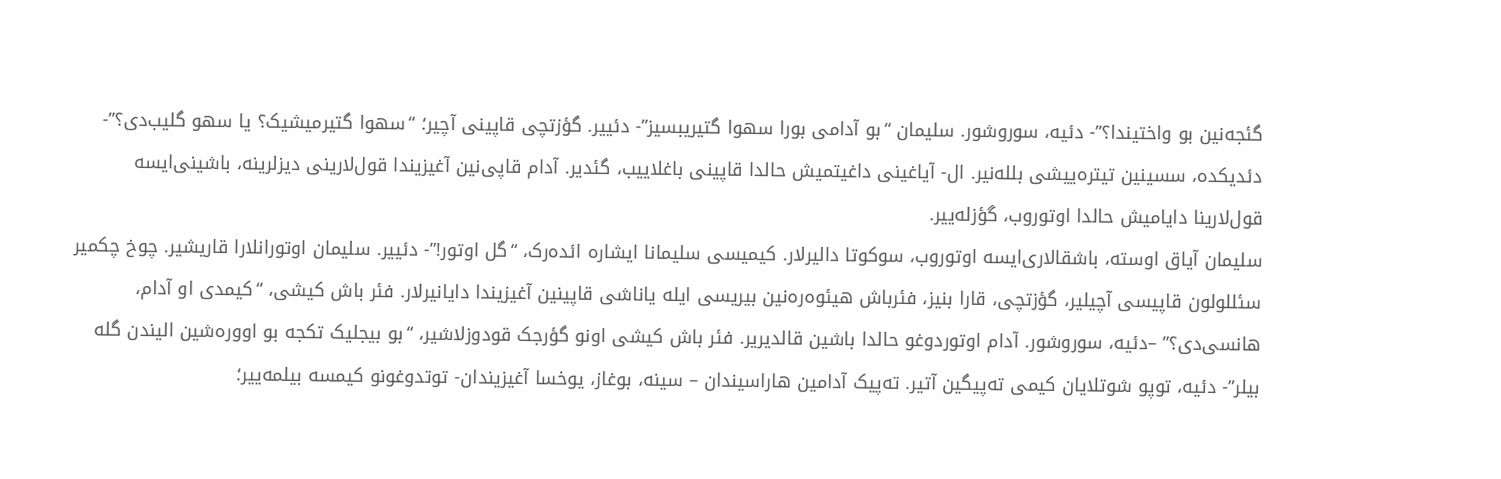گئجه‌نین بو واختیندا؟”- دئیه، سوروشور. سلیمان “بو آدامی بورا سهوا گتیریبسیز”- دئییر. گؤزتچی قاپینی آچیر؛ “سهوا گتیرمیشیک؟ یا سهو گلیب‌دی؟”- دئدیکده، سسینین تیتره‌ییشی بلله‌نیر. ال- آیاغینی داغیتمیش حالدا قاپینی باغلاییب، گئدیر. آدام قاپی‌نین آغیزیندا قول‌لارینی دیزلرینه، باشینی‌ایسه قول‌لارینا دایامیش حالدا اوتوروب، گؤزله‌ییر.
سلیمان آیاق اوسته، باشقالاری‌ایسه اوتوروب، سوکوتا دالیرلار. کیمیسی سلیمانا ایشاره ائده‌رک، “گل اوتور!”- دئییر. سلیمان اوتورانلارا قاریشیر. چوخ چکمیر سئللولون قاپیسی آچیلیر، گؤزتچی، قارا بنیز، فئرباش هیئوه‌ره‌نین بیریسی ایله یاناشی قاپینین آغیزیندا دایانیرلار. فئر باش کیشی، “کیمدی او آدام، هانسی‌دی؟” –دئیه، سوروشور. آدام اوتوردوغو حالدا باشین قالدیریر. فئر باش کیشی اونو گؤرجک قودوزلاشیر، “بو بیجلیک تکجه بو اووره‌شین الیندن گله بیلر”- دئیه، توپو شوتلایان کیمی ته‌پیگین آتیر. ته‌پیک آدامین هاراسیندان – سینه، بوغاز، یوخسا آغیزیندان- توتدوغونو کیمسه بیلمه‌ییر؛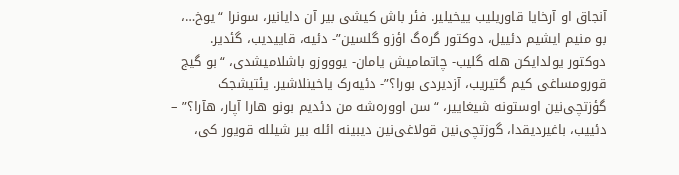آنجاق او آرخایا قاوریلیب ییخیلیر. فئر باش کیشی بیر آن دایانیر، سونرا “یوخ…، بو منیم ایشیم دئییل، دوکتور گره‌گ اؤزو گلسین”- دئیه، قاییدیب، گئدیر.
دوکتور یولدایکن هله گلیب- چاتمامیش یامان- یوووزو باشلامیشدی، “بو گیج قورومساغی کیم گتیریب، آزدیردی بورا؟”- دئیه‌رک یاخینلاشیر. یئتیشجک گؤزتچی‌نین اوستونه شیغاییر، “سن اووره‌شه من دئدیم بونو هارا آپار، هآرا؟” – دئییب، باغیردیقدا، گوزتچی‌نین قولاغی‌نین دیبینه ائله بیر شیلله قویور کی،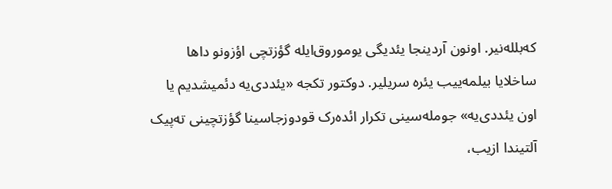که‌بلله‌نیر. اونون آردینجا یئدیگی یوموروق‌ایله گؤزتچی اؤزونو داها ساخلایا بیلمه‌ییب یئره سریلیر. دوکتور تکجه «یئددی‌یه دئمیشدیم یا اون یئددی‌یه» جومله‌سینی تکرار ائده‌رک قودوزجاسینا گؤزتچینی ته‌پیک آلتیندا ازیب،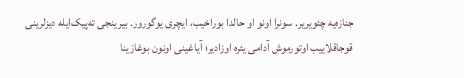جنازه‌یه چئویریر. سونرا اونو او حالدا بوراخیب، ایچری یوگورور. بیرینجی ته‌پیک‌ایله دیزلرینی قوجاقلاییب اوتورموش آدامی یئره اوزادیر؛ آیاغینی اونون بوغازینا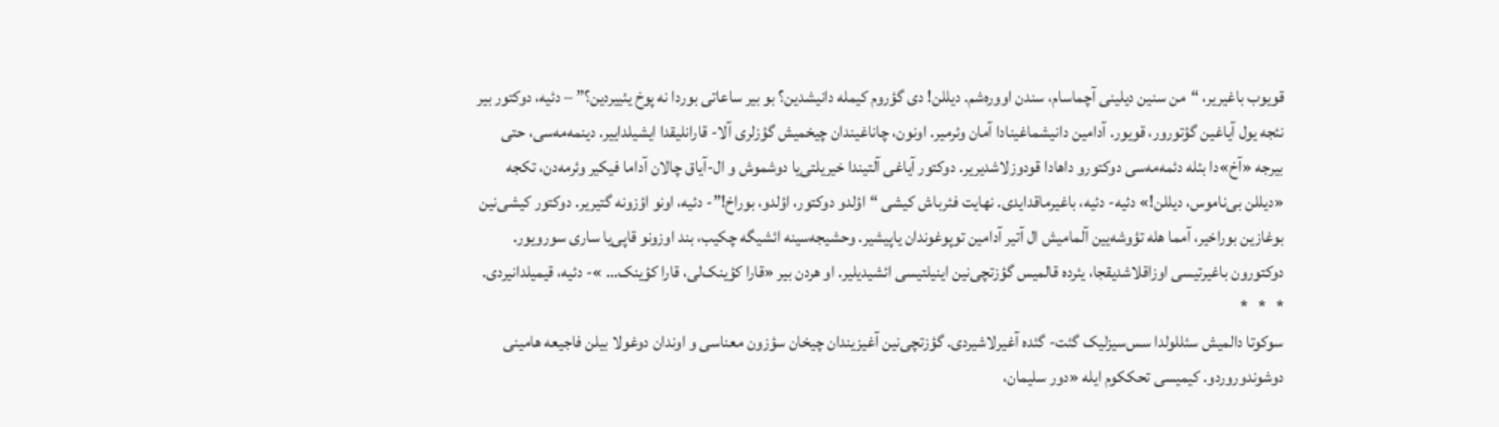قویوب باغیریر، “من سنین دیلینی آچماسام، سندن اووره‌شم. دیللن! دی گؤروم کیمله دانیشدین؟ بو بیر ساعاتی بوردا نه پوخ یئییردین؟” – دئیه، دوکتور بیر نئجه یول آیاغین گؤتورور، قویور. آدامین دانیشماغینادا آمان وئرمیر. اونون، چاناغیندان چیخمیش گؤزلری آلا- قارانلیقدا ایشیلداییر. دینمه‌مه‌سی، حتی بیرجه «آخ»دا بئله دئمه‌مه‌سی دوکتورو داهادا قودوزلاشدیریر. دوکتور آیاغی آلتیندا خیریلتی‌یا دوشموش و ال-آیاق چالان آداما فیکیر وئرمه‌دن، تکجه «دیللن بی‌ناموس، دیللن!» دئیه- دئیه، باغیرماقدا‌یدی. نهایت فئرباش کیشی “اؤلدو دوکتور، اؤلدو، بوراخ!”- دئیه، اونو اؤزونه گتیریر. دوکتور کیشی‌نین بوغازین بوراخیر، آمما هله تؤوشه‌یین آلمامیش ال آتیر آدامین توپوغوندان یاپیشیر. وحشیجه‌سینه ائشیگه چکیب، بند اوزونو قاپی‌یا ساری سورویور.
دوکتورون باغیرتیسی اوزاقلاشدیقجا، یئرده قالمیس گؤزتچی‌نین اینیلتیسی ائشیدیلیر. او هردن بیر «قارا کؤینک‌لی، قارا کؤینک… »- دئیه، قیمیلدانیردی.
*   *   *
سوکوتا دالمیش سئللولدا سس‌سیزلیک گئت- گئده آغیرلاشیردی. گؤزتچی‌نین آغیزیندان چیخان سؤزون معناسی و اوندان دوغولا بیلن فاجیعه هامینی دوشوندوروردو. کیمیسی تحککوم ایله «دور سلیمان،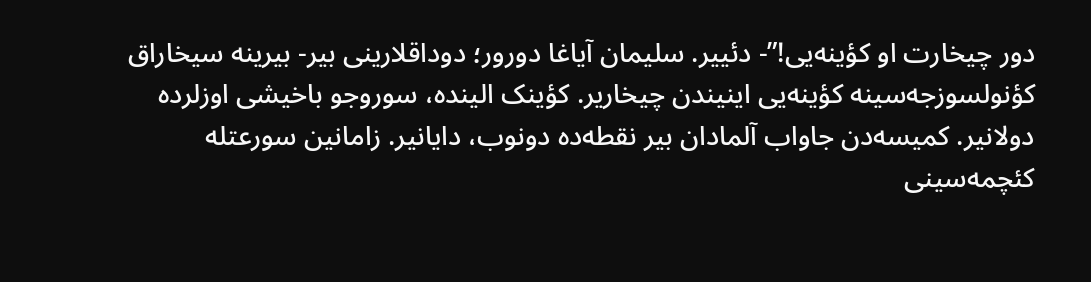دور چیخارت او کؤینه‌یی!”- دئییر. سلیمان آیاغا دورور؛ دوداقلارینی بیر- بیرینه سیخاراق کؤنولسوزجه‌سینه کؤینه‌یی اینیندن چیخاریر. کؤینک الینده، سوروجو باخیشی اوزلرده دولانیر. کمیسه‌دن جاواب آلمادان بیر نقطه‌ده دونوب، دایانیر. زامانین سورعتله کئچمه‌سینی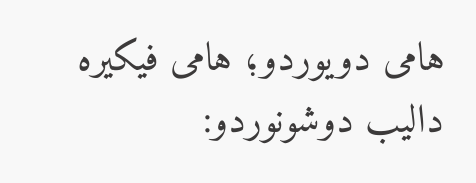هامی دویوردو؛ هامی فیکیره دالیب دوشونوردو: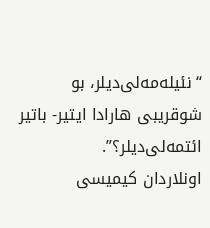“نئیله‌مه‌لی‌دیلر، بو شوقریبی هارادا ایتیر- باتیر ائتمه‌لی‌دیلر؟”.
اونلاردان کیمیسی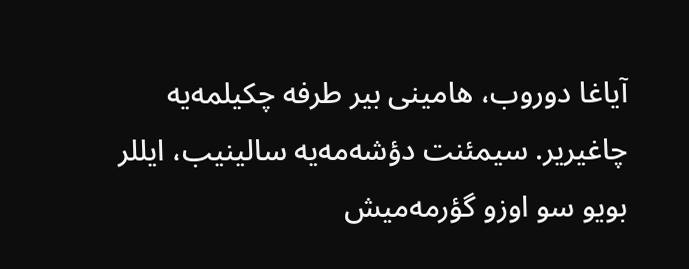آیاغا دوروب، هامینی بیر طرفه چکیلمه‌یه چاغیریر. سیمئنت دؤشه‌مه‌یه سالینیب، ایللر بویو سو اوزو گؤرمه‌میش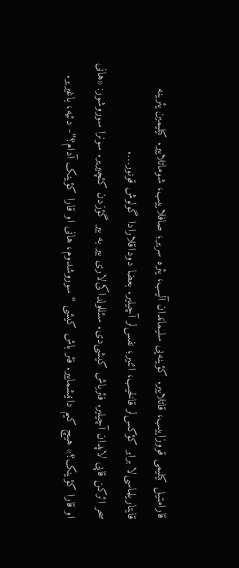قارامتیل کیلیمی قووزاییب، قاتلاییر. کؤینه‌یی سلیماندان آلیب، یئره سریر؛ صافلاییب، شوماتلاییر. کیلیمین یئرینه قایتاریلماسی‌لا برابر کؤکس‌لر قالخیب، ائنیر؛ نفس‌لر آچیلیر. بعضا دوداقلارادا گولوش قونور….
سحر ائرکن قاپی لاپدان آچیلیر. فئرباش کیشی‌دی. سئللولداکی‌لاری بیر به بیر گؤزدن کئچیریر. سونرا سوروشور: «هانی او قارا کؤینک؟» هیچ کیم دانیشماییر. فئر باش کیشی “سوروشدوم، هانی او قارا کؤینک آدام؟”- دئیه، باغیریر.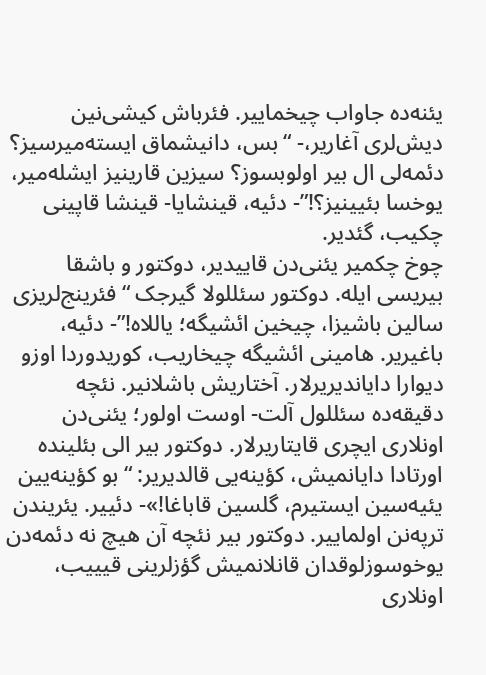یئنه‌ده جاواب چیخماییر. فئرباش کیشی‌نین دیش‌لری آغاریر،- “بس، دانیشماق ایسته‌میرسیز؟ دئمه‌لی ال بیر اولوبسوز؟ سیزین قارینیز ایشله‌میر، یوخسا بئیینیز؟!”- دئیه، قینشایا- قینشا قاپینی چکیب، گئدیر.
چوخ چکمیر یئنی‌دن قاییدیر، دوکتور و باشقا بیریسی ایله. دوکتور سئللولا گیرجک “فئرینج‌لریزی سالین باشیزا، چیخین ائشیگه؛ یاللاه!”- دئیه، باغیریر. هامینی ائشیگه چیخاریب، کوریدوردا اوزو دیوارا دایاندیریرلار. آختاریش باشلانیر. نئچه دقیقه‌ده سئللول آلت- اوست اولور؛ یئنی‌دن اونلاری ایچری قایتاریرلار. دوکتور بیر الی بئلینده اورتادا دایانمیش، کؤینه‌یی قالدیریر: “بو کؤینه‌یین یئیه‌سین ایستیرم، گلسین قاباغا!»- دئییر. یئریندن ترپه‌نن اولماییر. دوکتور بیر نئچه آن هیچ نه دئمه‌دن یوخوسوزلوقدان قانلانمیش گؤزلرینی قیییب، اونلاری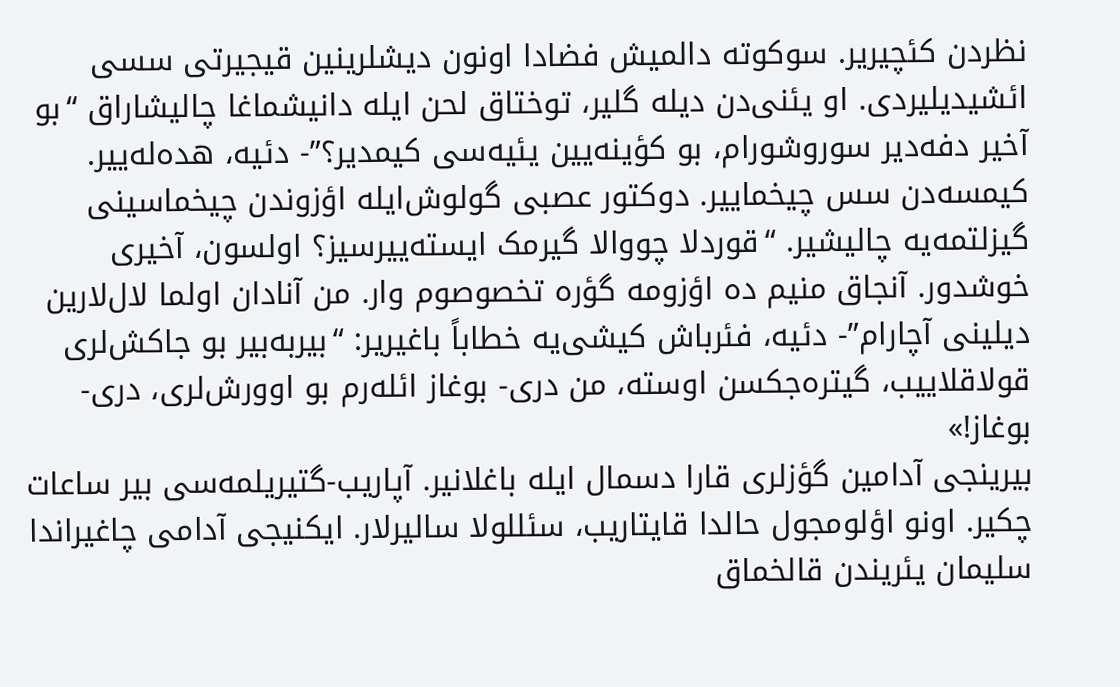نظردن کئچیریر. سوکوته دالمیش فضادا اونون دیشلرینین قیجیرتی سسی ائشیدیلیردی. او یئنی‌دن دیله گلیر، توختاق لحن ایله دانیشماغا چالیشاراق “بو آخیر دفه‌دیر سوروشورام، بو کؤینه‌یین یئیه‌سی کیمدیر؟”- دئیه، هده‌له‌ییر. کیمسه‌دن سس چیخماییر. دوکتور عصبی گولوش‌ایله اؤزوندن چیخماسینی گیزلتمه‌یه چالیشیر. “قوردلا چووالا گیرمک ایسته‌ییرسیز؟ اولسون، آخیری خوشدور. آنجاق منیم ده اؤزومه گؤره تخصوصوم وار. من آنادان اولما لال‌لارین دیلینی آچارام”- دئیه، فئرباش کیشی‌یه خطاباً باغیریر: “بیربه‌بیر بو جاکش‌لری قولاقلاییب، گیتره‌جکسن اوسته، من دری- بوغاز ائله‌رم بو اوورش‌لری، دری- بوغاز!»
بیرینجی آدامین گؤزلری قارا دسمال ایله باغلانیر. آپاریب-گتیریلمه‌سی بیر ساعات چکیر. اونو اؤلومجول حالدا قایتاریب، سئللولا سالیرلار. ایکنیجی آدامی چاغیراندا سلیمان یئریندن قالخماق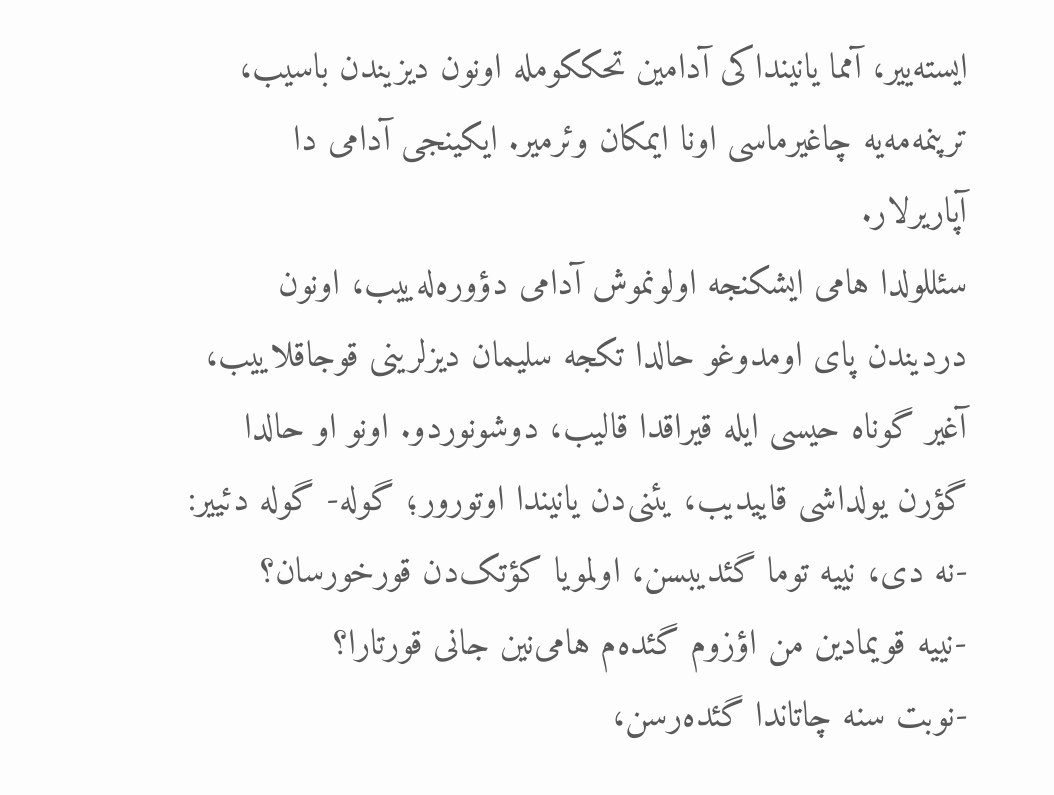ایسته‌ییر، آمما یانینداکی آدامین تحککومله اونون دیزیندن باسیب، ترپنمه‌مه‌یه چاغیرماسی اونا ایمکان وئرمیر. ایکینجی آدامی دا آپاریرلار.
سئللولدا هامی ایشکنجه اولونموش آدامی دؤوره‌له‌ییب، اونون دردیندن پای اومدوغو حالدا تکجه سلیمان دیزلرینی قوجاقلاییب، آغیر گوناه حیسی ایله قیراقدا قالیب، دوشونوردو. اونو او حالدا گؤرن یولداشی قاییدیب، یئنی‌دن یانیندا اوتورور؛ گوله- گوله دئییر:
-نه دی، نییه توما گئدیبسن، اولمویا کؤتک‌دن قورخورسان؟
-نییه قویمادین من اؤزوم گئده‌م هامی‌نین جانی قورتارا؟
-نوبت سنه چاتاندا گئده‌رسن،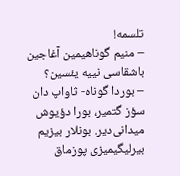تلسمه!
– منیم گوناهیمین آغاجین باشقاسی نییه یئسین؟
– بوردا گوناه- ثاواپ دان سؤز گتمیر، بورا دؤیوش میدانی‌دیر. بونلار بیزیم بیرلیگیمیزی پوزماق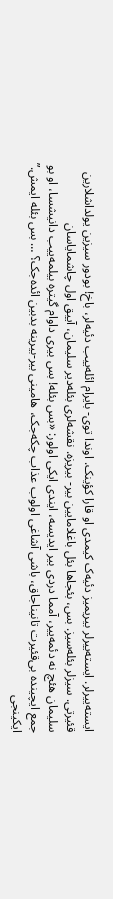ایسته‌ییرلر. ایسته‌ییرلر بیریمیز دئیه‌ک کیمدی او قارا کؤینک. اوندا توی- بایرام ائله‌ییب دئیه‌لر، باخ! بودور سیزین یولداشلارین قئیرتی. سیزلر بئله‌سیز. بس، بئجاها بئل باغلامایین بیر- بیریزه. نقشه‌لری بئله‌دیر سلیمان، آییق اول چاشمایاسان
سلیمان هئچ نه دئمه‌ییر، آمما دردی بیر ایدیسه، ایندی ایکی اولور: «بس بئله! بس بیری داوام گیتره بیلمه‌ییب دانیشسا، او بو جمع ایچینده بی‌قئیرت تانیناجاق، باشی آشاغی اولوب عذاب چکه‌جک، هامینی بیر-بیرینه بدبین ائده‌جک؟ … بس بئله ایمش.”
ایکینجی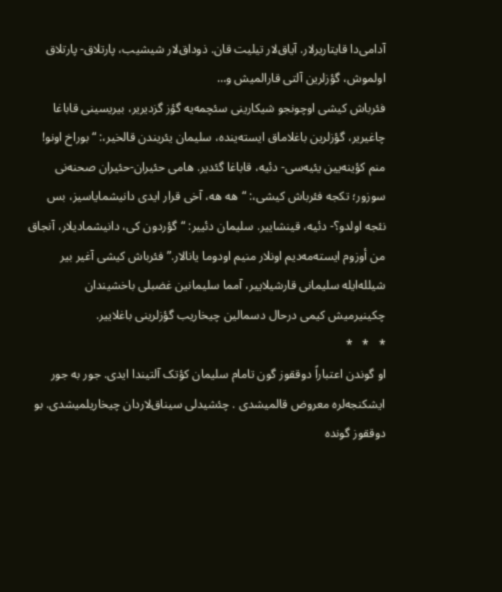آدامی‌دا قایتاریرلار. آیاق‌لار تیلیت قان. ذوداق‌لار شیشیب، پارتلاق- پارتلاق اولموش، گؤزلرین آلتی قارالمیش و…
فئرباش کیشی اوچونجو شیکارینی سئچمه‌یه گؤز گزدیریر، بیریسینی قاباغا چاغیریر، گؤزلرین باغلاماق ایسته‌ینده، سلیمان یئریندن قالخیر،: “بوراخ اونو! منم کؤینه‌یین یئیه‌سی- دئیه، قاباغا گئدیر. هامی حئیران-حئیران صحنه‌نی سوزور؛ تکجه فئرباش کیشی،: “هه هه، آخی قرار ایدی دانیشمایاسیز، بس نئجه اولدو؟- دئیه، قینشاییر. سلیمان دئییر: “گؤردون کی، دانیشمادیلار، آنجاق من أوزوم ایسته‌مه‌دیم اونلار منیم اودوما یانالار.” فئرباش کیشی آغیر بیر شیلله‌ایله سلیمانی قارشیلاییر، آمما سلیمانین غضبلی باخشیندان چکینیرمیش کیمی درحال دسمالین چیخاریب گؤزلرینی باغلاییر.
*   *   *
او گوندن اعتباراً دوققوز گون تامام سلیمان کؤتک آلتیندا ایدی. جور به جور ایشکنجه‌لره معروض قالمیشدی . چئشیدلی سیناق‌لاردان چیخاریلمیشدی. بو دوققوز گونده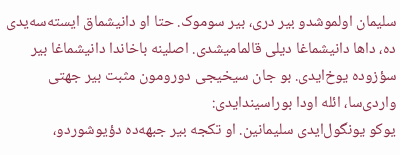سلیمان اولموشدو بیر دری، بیر سوموک. حتا او دانیشماق ایسته‌سه‌یدی ده، داها دانیشماغا دیلی قالمامیشدی. اصلینه باخاندا دانیشماغا بیر سؤزو‌‌ده یوخ‌ایدی. بو جان سیخیجی دورومون مثبت بیر جهتی واردی‌سا، ائله اودا بوراسیندایدی:
یوکو یونگول‌ایدی سلیمانین. او تکجه بیر جبهه‌ده دؤیوشوردو،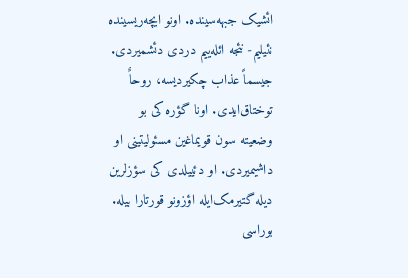ائشیک جبهه‌سینده. اونو ایچه‌ریسینده نئیلیم- نئجه ائله‌ییم دردی دئشمیردی. جیسماً عذاب‌ چکیردیسه، روحاٌ توختاق‌ایدی. اونا گؤره کی بو وضعیته سون قویماغین مسئولیتینی او داشیمیردی. او دئییلدی کی سؤزلرین دیله گتیرمک‌ایله اؤزونو قورتارا بیله. بوراسی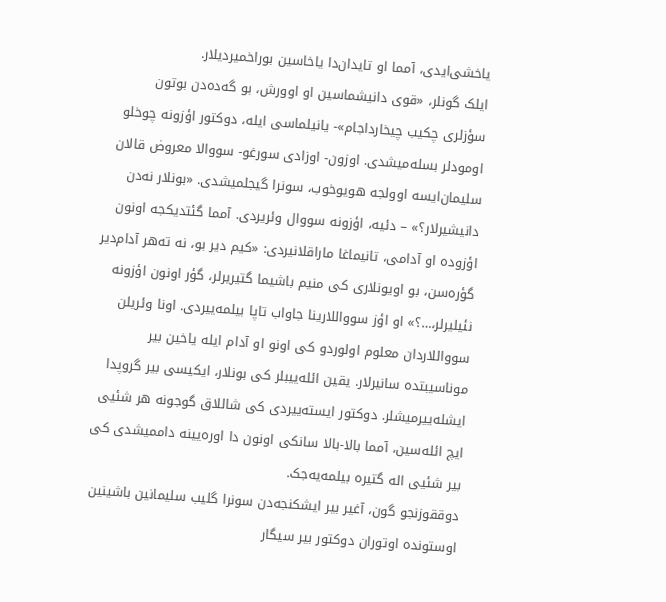یاخشی‌ایدی، آمما او تایدان‌دا یاخاسین بوراخمیردیلار.
ایلک گونلر، «قوی دانیشماسین او اوورش، بو گه‌ده‌دن بوتون سؤزلری چکیب چیخارداجام»- یانیلماسی ایله، دوکتور اؤزونه چوخلو اومودلر بسله‌میشدی. اوزون- اوزادی سورغو- سووالا معروض قالان سلیمان‌ایسه اوولجه هویوخوب، سونرا گیجلمیشدی. «بونلار نه‌دن دانیشیرلار؟» – دئیه، اؤزونه سووال وئریردی. آمما گئتدیکجه اونون اؤزوده او آدامی، تانیماغا ماراقلانیردی: «کیم دیر بو، نه ته‌هر آدام‌دیر گؤره‌سن، بو اویونلاری کی منیم باشیما گتیریرلر، گؤر اونون اؤزونه نئیلیرلر،…؟» او اؤز سوواللارینا جاواب تاپا بیلمه‌ییردی. اونا وئریلن سوواللاردان معلوم اولوردو کی اونو او آدام ایله یاخین بیر موناسیبتده سانیرلار. یقین ائله‌ییبلر کی بونلار، ایکیسی بیر گروپدا ایشله‌ییرمیشلر. دوکتور ایسته‌ییردی کی شاللاق گوجونه هر شئیی ایچ ائله‌سین، آمما بالا-بالا سانکی اونون دا اوره‌یینه داممیشدی کی بیر شئیی اله گتیره بیلمه‌یه‌جک.
دوققوزنجو گون، آغیر بیر ایشکنجه‌دن سونرا گلیب سلیمانین باشینین اوستونده اوتوران دوکتور بیر سیگار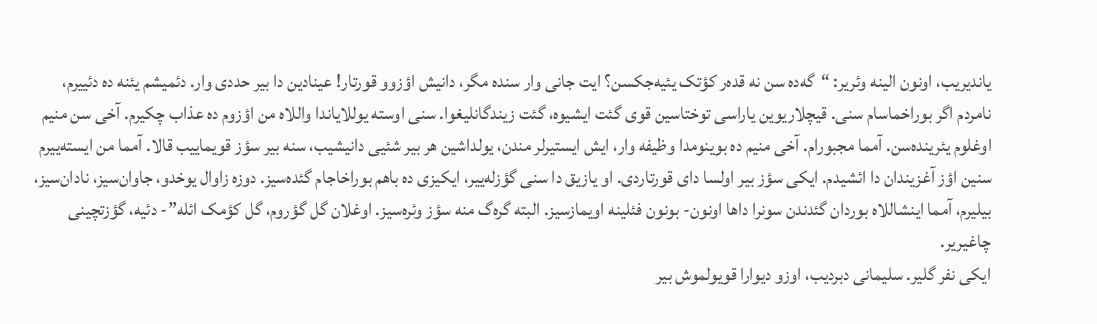یاندیریب، اونون الینه وئریر: “گه‌ده سن نه قده‌ر کؤتک یئیه‌جکسن؟ ایت جانی وار سنده مگر، دانیش اؤزوو قورتار! عینادین دا بیر حددی وار. دئمیشم یئنه ده دئییرم، نامردم اگر بوراخماسام سنی. قیچلاریوین یاراسی توختاسین قوی گئت ایشیوه، گئت زیندگانلیغوا. سنی اوسته یوللایاندا واللاه من اؤزوم ده عذاب چکیرم. آخی سن منیم اوغلوم یئرینده‌سن. آمما مجبورام. آخی منیم ده بوینومدا وظیفه وار، ایش ایستیرلر مندن، یولداشین هر بیر شئیی دانیشیب، سنه بیر سؤز قویماییب قالا. آمما من ایسته‌ییرم سنین اؤز آغزیندان دا ائشیدم. ایکی سؤز بیر اولسا دای قورتاردی. او یازیق دا سنی گؤزله‌ییر، ایکیزی ده باهم بوراخاجام گئده‌سیز. دوزه زاوال یوخدو، جاوان‌سیز، نادان‌سیز، بیلیرم، آمما اینشاللاه بوردان گئدندن سونرا داها اونون- بونون فئلینه اویمازسیز. البته گره‌گ منه سؤز وئره‌سیز. اوغلان گل گؤروم، گل کؤمک ائله”- دئیه، گؤزتچینی چاغیریر.
ایکی نفر گلیر. سلیمانی دبردیب، اوزو دیوارا قویولموش بیر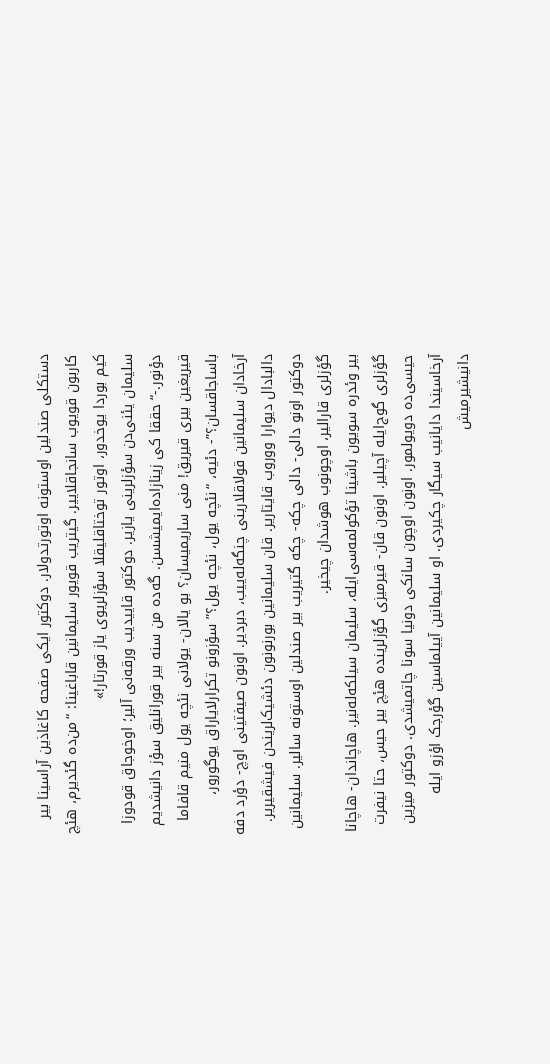دستکلی صندلین اوستونه اوتورتدولار. دوکتور ایکی صفحه کاغاذین آراسینا بیر کاربون قویوب سانجاقلاییر. گیتریب قویور سلیمانین قاباغینا: “من‌ده گئدیرم، هئچ کیم بوردا یوخدور، اوتور توختاقلیقلا سؤزلریوی یاز قورتار!»
سلیمان یئنی‌دن سؤزلرینی یازیر. دوکتور قاییدیب ورقه‌نی آلیر؛ اوخوجاق قودوزا دؤنور.-“حققا کی زینازاده‌ایمیشسن. گه‌ده من سنه بیر قورانلیق سؤز دانیشدیم قیریغین بیری قیریق! منی ساریمیسان؟ بو یالان- یولانی نئچه یول منیم قافاما باساجاقسان؟”- دئیه، “نئچه یول، نئچه یول؟” سؤزونو تکرارلایاراق یوگورور، آرخادان سلیمانین قولاقلارینی چنگه‌له‌ییب، دبردیر. اونون صیفتینی اوچ- دؤرد دفه دالبادال دیوارا ووروب قایتاریر. قان سلیمانین بورنونون دئشیک‌لریندن فیشقیریر. دوکتور اونو دالی- دالی چکه- چکه گتیریب بیر صندلین اوستونه سالیر. سلیمانین گؤزلری قارالیر، اوچونوب هوشدان چیخیر.
بیر وئدره سویون باشینا تؤکولمه‌سی‌ایله، سلیمان سیلکه‌له‌نیر. هاچاندان- هاچانا گؤزلری گوج‌ایله آچیلیر. اونون قان- قیرمیزی گؤزلرینده هئچ بیر حیس، حتا نیفرت حیسی‌ده دویولمور. اونون اوچون سانکی دونیا سونا چاتمیشدی. دوکتور میزین آرخاسیندا دایانیب سیگار چکیردی. او سلیمانین آییلماسین گؤرجک اؤزو ایله دانیشیرمیش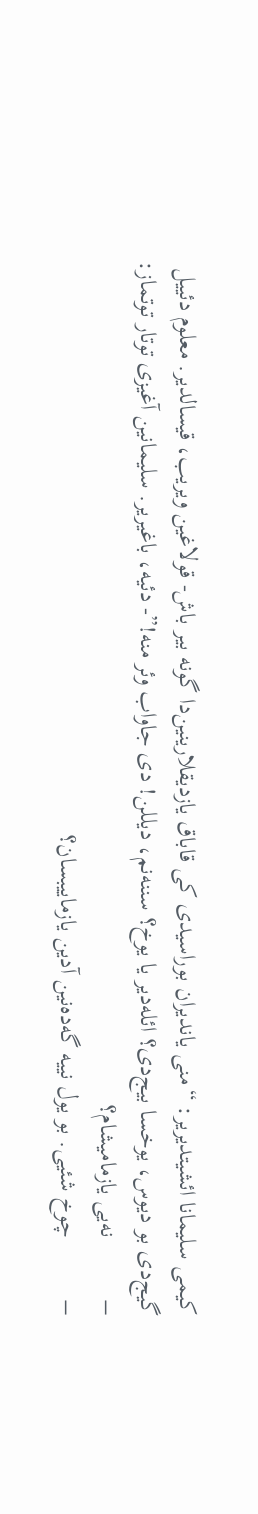کیمی سلیمانا ائشیتدیریر: “منی یاندیران بوراسیدی کی قاباق یازدیقلارینین‌دا گونه بیر باش- قولاغین ویریب، قیسالدیر. معلوم دئییل گیج‌دی بو دیوس، یوخسا بیج‌دی؟ ائله‌دیر یا یوخ؟ سننه‌نم، دیللن! دی جاواب وئر منه!”- دئیه، باغیریر. سلیمانین آغیزی توتار توتماز:
–          نه‌یی یازمامیشام؟
–          چوخ شئیی. بو یول نییه گه‌ده‌نین آدین یازماییبسان؟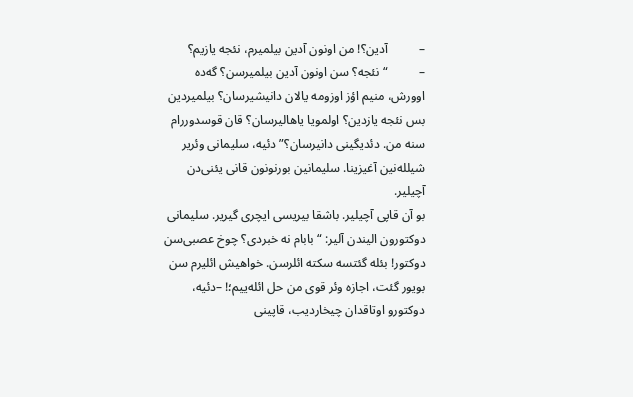–          آدین؟! من اونون آدین بیلمیرم، نئجه یازیم؟
–          “نئجه؟ سن اونون آدین بیلمیرسن؟ گه‌ده اوورش، منیم اؤز اوزومه یالان دانیشیرسان؟ بیلمیردین بس نئجه یازدین؟ اولمویا یاهالیرسان؟ قان قوسدوررام سنه من. دئدیگینی دانیرسان؟” دئیه، سلیمانی وئریر شیلله‌نین آغیزینا. سلیمانین بورنونون قانی یئنی‌دن آچیلیر.
بو آن قاپی آچیلیر. باشقا بیریسی ایچری گیریر. سلیمانی دوکتورون الیندن آلیر: “بابام نه خبردی؟ چوخ عصبی‌سن دوکتور! بئله گئتسه سکته ائلرسن. خواهیش ائلیرم سن بویور گئت، اجازه وئر قوی من حل ائله‌ییم؛! –دئیه، دوکتورو اوتاقدان چیخاردیب، قاپینی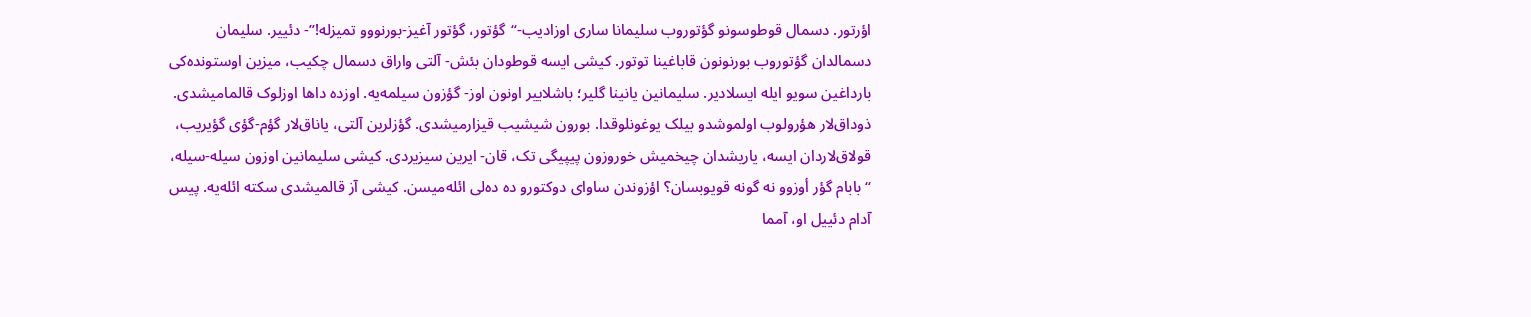اؤرتور. دسمال قوطوسونو گؤتوروب سلیمانا ساری اوزادیب-“گؤتور، گؤتور آغیز-بورنووو تمیزله!”- دئییر. سلیمان دسمالدان گؤتوروب بورنونون قاباغینا توتور. کیشی ایسه قوطودان بئش- آلتی واراق دسمال چکیب، میزین اوستونده‌کی بارداغین سویو ایله ایسلادیر. سلیمانین یانینا گلیر؛ باشلاییر اونون اوز- گؤزون سیلمه‌یه. اوزده داها اوزلوک قالمامیشدی. ذوداق‌لار هؤرولوب اولموشدو بیلک یوغونلوقدا. بورون شیشیب قیزارمیشدی. گؤزلرین آلتی، یاناق‌لار گؤم-گؤی گؤیریب، قولاق‌لاردان ایسه، یاریشدان چیخمیش خوروزون پیپیگی تک، قان- ایرین سیزیردی. کیشی سلیمانین اوزون سیله-سیله، “بابام گؤر أوزوو نه گونه قویوبسان؟ اؤزوندن ساوای دوکتورو ده ده‌لی ائله‌میسن. کیشی آز قالمیشدی سکته ائله‌یه. پیس آدام دئییل او، آمما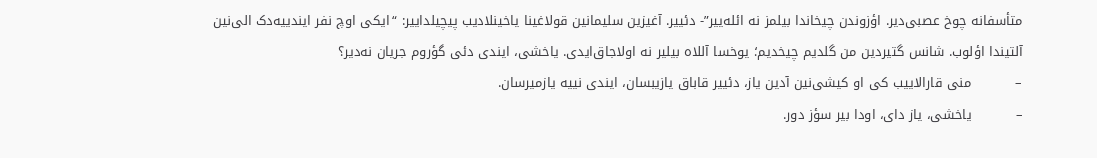متأسفانه چوخ عصبی‌دیر. اؤزوندن چیخاندا بیلمز نه ائله‌ییر”- دئییر. آغیزین سلیمانین قولاغینا یاخینلادیب پیچیلداییر: “ایکی اوچ نفر ایندییه‌دک الی‌نین آلتیندا اؤلوب. شانس گتیردین من گلدیم چیخدیم؛ یوخسا آللاه بیلیر نه اولاجاق‌ایدی. یاخشی، ایندی دئی گؤروم جریان نه‌دیر؟
–          منی قارالاییب کی او کیشی‌نین آدین یاز، دئییر قاباق یازیبسان، ایندی نییه یازمیرسان.
–          یاخشی، یاز دای، اودا بیر سؤز دور.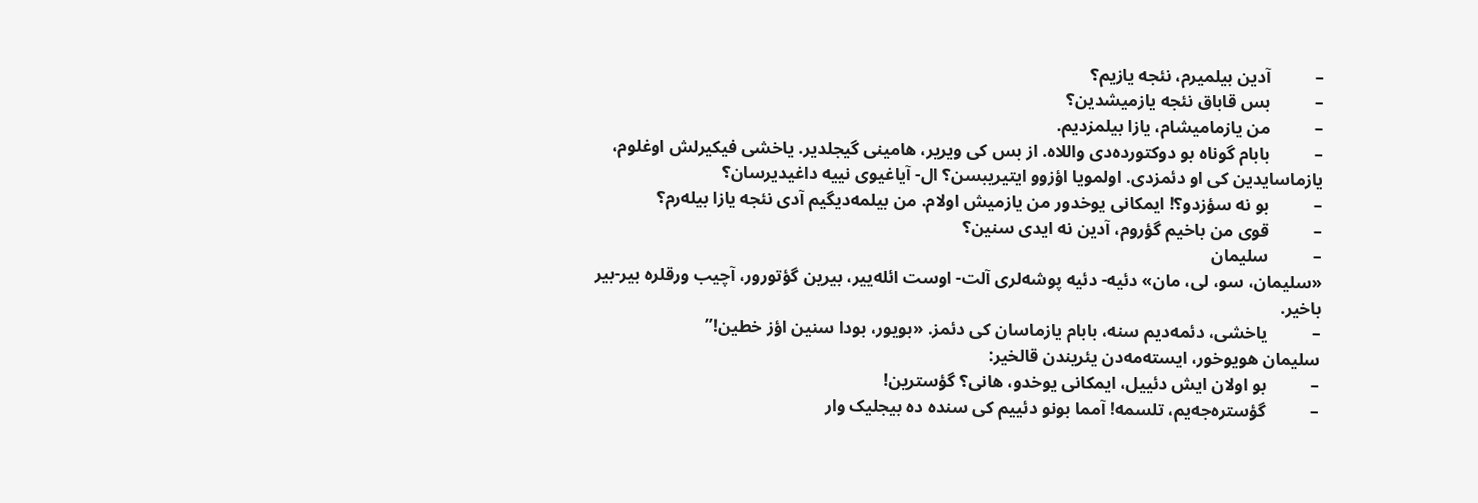–          آدین بیلمیرم، نئجه یازیم؟
–          بس قاباق نئجه یازمیشدین؟
–          من یازمامیشام، یازا بیلمزدیم.
–          بابام گوناه بو دوکتورده‌دی واللاه. از بس کی ویریر، هامینی گیجلدیر. یاخشی فیکیرلش اوغلوم، یازماسایدین کی او دئمزدی. اولمویا اؤزوو ایتیریبسن؟ ال- آیاغیوی نییه داغیدیرسان؟
–          بو نه سؤزدو؟! ایمکانی یوخدور من یازمیش اولام. من بیلمه‌دیگیم آدی نئجه یازا بیله‌رم؟
–          قوی من باخیم گؤروم، آدین نه ایدی سنین؟
–          سلیمان
«سلیمان، سو، لی، مان» دئیه- دئیه پوشه‌لری آلت- اوست ائله‌ییر، بیرین گؤتورور، آچیب ورقلره بیر-بیر باخیر.
–          یاخشی، دئمه‌دیم سنه، بابام یازماسان کی دئمز. «بویور، بودا سنین اؤز خطین!”
سلیمان هویوخور، ایسته‌مه‌دن یئریندن قالخیر:
–          بو اولان ایش دئییل، ایمکانی یوخدو، هانی؟ گؤسترین!
–          گؤستره‌جه‌یم، تلسمه! آمما بونو دئییم کی سنده ده بیجلیک وار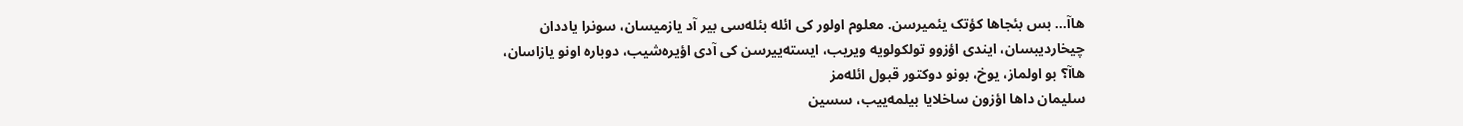هاآ… بس بئجاها کؤتک یئمیرسن. معلوم اولور کی ائله بئله‌سی بیر آد یازمیسان، سونرا یاددان چیخاردیبسان، ایندی اؤزوو تولکولویه ویریب، ایسته‌ییرسن کی آدی اؤیره‌شیب، دوباره اونو یازاسان، هاآ؟ بو اولماز، یوخ، بونو دوکتور قبول ائله‌مز
سلیمان داها اؤزون ساخلایا بیلمه‌ییب، سسین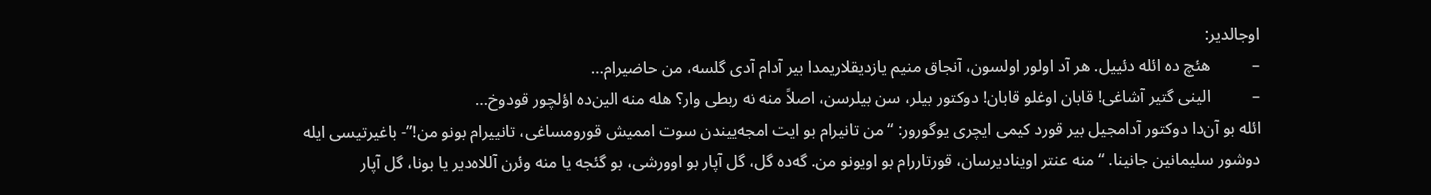اوجالدیر:
–          هئچ ده ائله دئییل. هر آد اولور اولسون، آنجاق منیم یازدیقلاریمدا بیر آدام آدی گلسه، من حاضیرام…
–          الینی گتیر آشاغی! قابان اوغلو قابان! دوکتور بیلر، سن بیلرسن، اصلاً منه نه ربطی وار؟ هله منه الین‌ده اؤلچور قودوخ…
ائله بو آن‌دا دوکتور آدامجیل بیر قورد کیمی ایچری یوگورور: “من تانیرام بو ایت امجه‌ییندن سوت اممیش قورومساغی، تانییرام بونو من!”- باغیرتیسی ایله دوشور سلیمانین جانینا. “منه عنتر اوینادیرسان، قورتاررام بو اویونو من. گه‌ده گل، گل آپار بو اوورشی، بو گئجه یا منه وئرن آللاه‌دیر یا بونا، گل آپار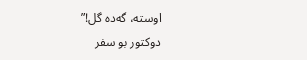اوسته، گه‌ده گل!”
دوکتور بو سفر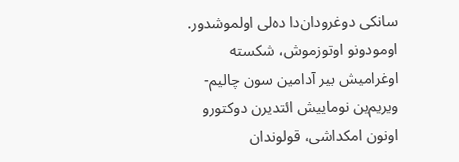سانکی دوغرودان‌دا ده‌لی اولموشدور. اومودونو اوتوزموش، شکسته اوغرامیش بیر آدامین سون چالیم- ویریم‌ین نوماییش ائتدیرن دوکتورو اونون امکداشی، قولوندان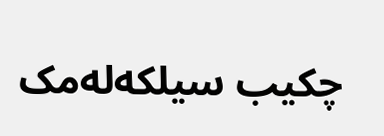چکیب سیلکه‌له‌مک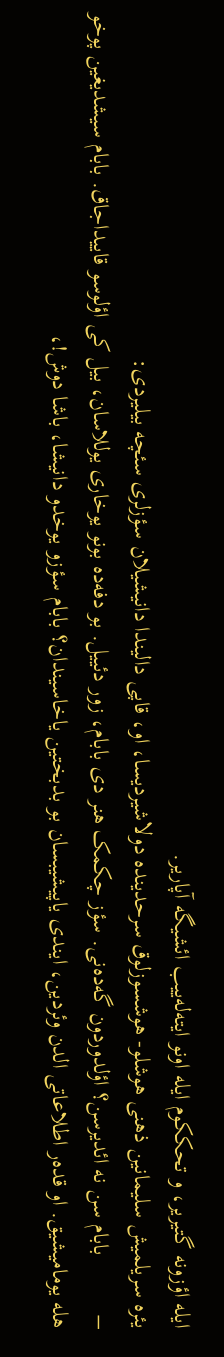ایله اؤزونه گتیریر، و تحککوم ایله اونو ایته‌له‌ییب ائشیگه آپاریر.
یئره سریلمیش سلیمانین ذهنی هوشلو- هوشسوزلوق سرحدینده دولاشیردیسا، او، قاپی دالیندا دانیشیلان سؤزلری سئچه بیلیردی:
–          بابام سن نه ائدیرسن؟ اؤلدوردون گه‌ده‌نی. سؤز چکمک هنر دی بابام، زور دئییل. بو دفه‌ده بونو یوخاری یوللاسان، بیل کی اؤلوسو قاییداجاق. بابام سیشدیغین پوخو هله یومامیشیق. او قده‌ر اطلاعاتی الدن وئردین، ایندی یاپیشیبسان بو بدبختین یاخاسیندان؟ بابام سؤزو یوخدو دانیشا، باشا دوش!،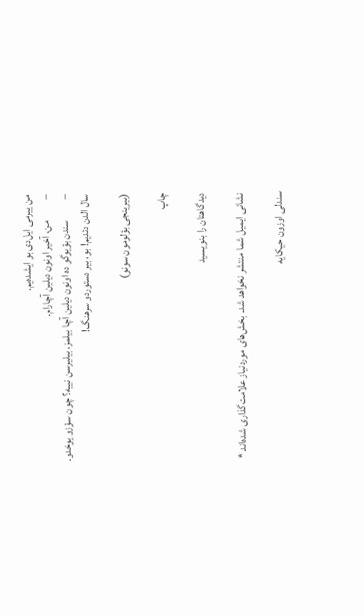من ییرمی ایل‌دی بو ایشده‌یم.
–          من، آخیر اونون دیلین آچارام.
–          سندن بؤیوگو ده اونون دیلین آچا بیلمز. بیلیرسن نییه؟ چون سؤزو یوخدو. سال الدن دئدیم! بو، بیر دستوردو سرهنگ!

(بیرینجی بؤلومون سونو)

چاپ

دیدگاهتان را بنویسید

نشانی ایمیل شما منتشر نخواهد شد. بخش‌های موردنیاز علامت‌گذاری شده‌اند *

سندلی اوزون حیکایه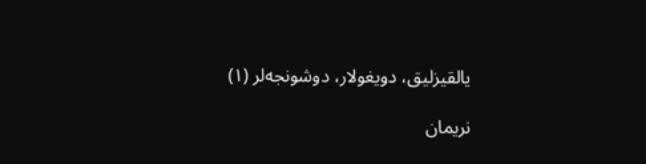یالقیزلیق، دویغولار، دوشونجه‌لر (۱)

نریمان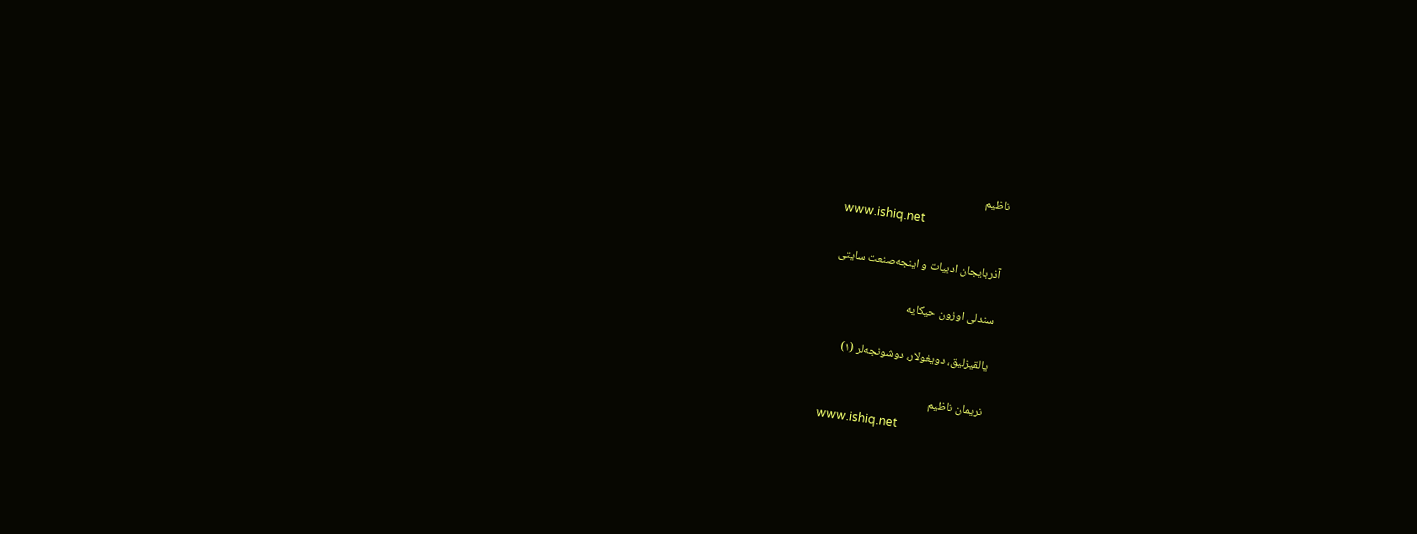ناظیم
www.ishiq.net

آذربایجان ادبیات و اینجه‌صنعت سایتی

سندلی اوزون حیکایه

یالقیزلیق، دویغولار، دوشونجه‌لر (۱)

نریمان ناظیم
www.ishiq.net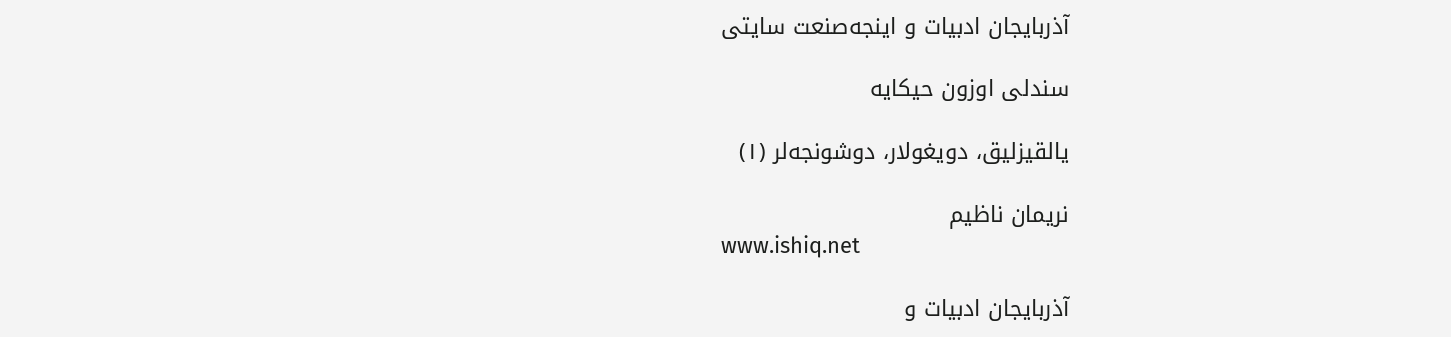آذربایجان ادبیات و اینجه‌صنعت سایتی

سندلی اوزون حیکایه

یالقیزلیق، دویغولار، دوشونجه‌لر (۱)

نریمان ناظیم
www.ishiq.net

آذربایجان ادبیات و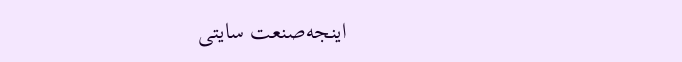اینجه‌صنعت سایتی